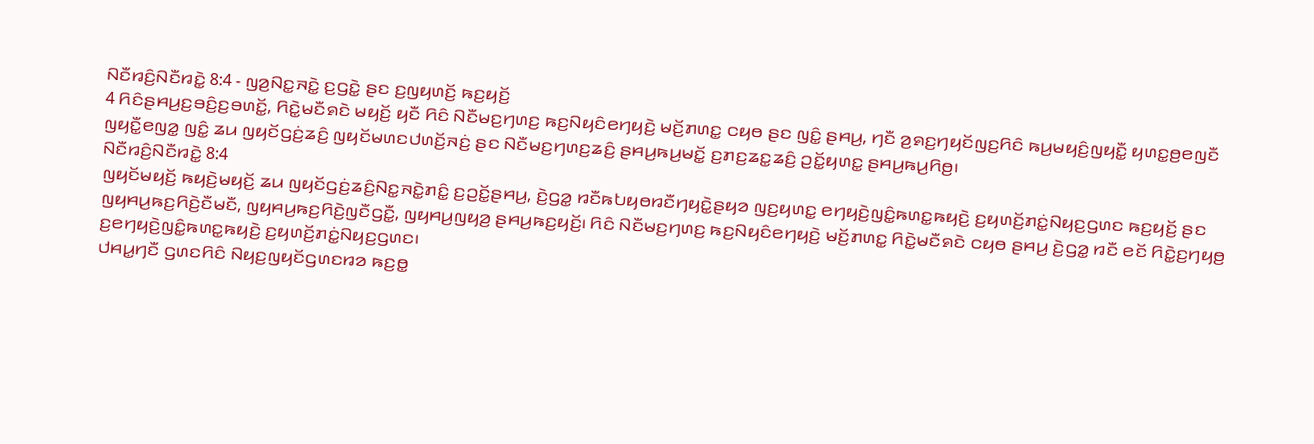ꤡꤢꤪꤙꤢꤨ꤬ꤡꤢꤪꤙꤢꤧ꤭ 8:4 - ꤜꤤ꤬ꤡꤢ꤭ꤏꤢꤧ꤭ ꤢ꤬ꤞꤢꤧ꤭ ꤔꤢ ꤢ꤬ꤜꤟꤛꤢꤩ꤬ ꤒꤢ꤬ꤟꤢꤩ꤬
4 ꤖꤢꤨꤔꤌꤣ꤬ꤢ꤬ꤋꤢꤨ꤬ꤢ꤬ꤋꤛꤢꤩ꤭, ꤖꤢꤧ꤭ꤗꤢꤪꤎꤢꤧ ꤗꤟꤢꤩ꤬ ꤟꤢꤪ ꤖꤢꤨ ꤡꤢꤪꤗꤢ꤬ꤚꤛꤢ꤬ ꤒꤢ꤬ꤡꤟꤢꤨꤕꤚꤟꤢꤧ꤬ ꤗꤢꤩ꤬ꤊꤛꤢ꤭ ꤍꤟꤥ ꤔꤢ ꤜꤢꤨ꤭ ꤔꤌꤣ꤬, ꤚꤢꤪ ꤤ꤬ꤎꤢ꤬ꤚꤟꤢꤩꤜꤢ꤬ꤖꤢꤨ ꤒꤣ꤬ꤗꤟꤢꤨ꤬ꤜꤟꤢꤪ꤭ ꤟꤛꤢ꤭ꤥ꤬ꤕꤜꤢꤪ ꤜꤟꤢꤪ꤭ꤕꤜꤤ꤭ ꤜꤢꤨ꤭ ꤘꤣ ꤜꤟꤢꤩꤞꤢꤦ꤬ꤘꤢꤨ꤬ ꤜꤟꤢꤩꤗꤛꤢꤓꤛꤢꤩ꤬ꤏꤢꤦ꤬ ꤔꤢ ꤡꤢꤪꤗꤢ꤬ꤚꤛꤢ꤬ꤘꤢꤨ꤬ ꤔꤌꤣ꤬ꤒꤣ꤬ꤗꤢꤩ꤭ ꤢ꤬ꤊꤢ꤬ꤘꤢ꤭ꤘꤢꤨ꤬ ꤑꤢꤩ꤭ꤟꤛꤢ꤭ ꤔꤌꤣ꤬ꤒꤣ꤬ꤖꤥ꤬꤯
ꤡꤢꤪꤙꤢꤨ꤬ꤡꤢꤪꤙꤢꤧ꤭ 8:4
ꤜꤟꤢꤩꤗꤟꤢꤩ꤬ ꤒꤟꤢꤧ꤬ꤗꤟꤢꤩ꤬ ꤘꤣ ꤜꤟꤢꤩꤞꤢꤦ꤬ꤘꤢꤨ꤬ꤡꤢ꤭ꤏꤢꤧ꤭ꤊꤢꤨ꤭ ꤢ꤬ꤑꤢꤩ꤭ꤔꤌꤣ꤬, ꤢꤧ꤬ꤞꤤ꤭ ꤙꤢꤪꤒꤝꤟꤥꤙꤢꤪꤚꤟꤢꤧ꤭ꤔꤟꤤ ꤜꤢ꤬ꤟꤛꤢ꤭ ꤕꤚꤟꤢꤧ꤬ꤜꤢꤨ꤭ꤒꤛꤢ꤭ꤒꤟꤢꤧ꤬ ꤢ꤬ꤟꤛꤢꤩ꤬ꤊꤢꤦ꤭ꤡꤟꤢ꤬ꤞꤛꤢ ꤒꤢ꤬ꤟꤢꤩ꤬ ꤔꤢ ꤜꤟꤌꤣ꤬ꤒꤢ꤬ꤖꤢꤧ꤬ꤢꤪꤗꤢꤪ, ꤜꤟꤌꤣ꤬ꤒꤢ꤬ꤖꤢꤧ꤬ꤜꤢꤪꤞꤢꤪ꤭, ꤜꤟꤌꤣ꤬ꤜꤟꤤ꤬ ꤔꤌꤣ꤬ꤒꤢ꤬ꤟꤢꤩ꤬꤯ ꤖꤢꤨ ꤡꤢꤪꤗꤢ꤬ꤚꤛꤢ꤬ ꤒꤢ꤬ꤡꤟꤢꤨꤕꤚꤟꤢꤧ꤬ ꤗꤢꤩ꤬ꤊꤛꤢ꤭ ꤖꤢꤧ꤭ꤗꤢꤪꤎꤢꤧ ꤍꤟꤥ ꤔꤌꤣ꤬ ꤢꤧ꤬ꤞꤤ꤭ ꤙꤢꤪ ꤕꤢꤩ ꤖꤢꤧ꤭ꤢ꤬ꤚꤟꤥ꤬ ꤢ꤬ꤕꤚꤟꤢꤧ꤬ꤜꤢꤨ꤭ꤒꤛꤢ꤭ꤒꤟꤢꤧ꤬ ꤢ꤬ꤟꤛꤢꤩ꤬ꤊꤢꤦ꤭ꤡꤟꤢ꤬ꤞꤛꤢ꤯
ꤓꤌꤣ꤭ꤚꤢꤪ ꤞꤛꤢꤖꤢꤨ ꤡꤟꤢ꤬ꤜꤟꤢꤩꤞꤛꤢꤙꤤ ꤒꤢ꤬ꤥ꤭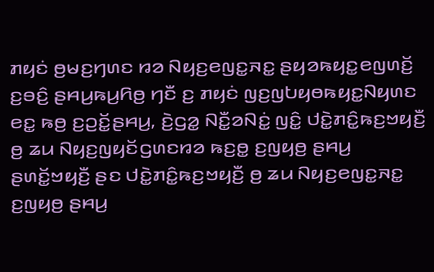ꤊꤟꤢꤦ ꤥ꤬ꤗꤢ꤬ꤚꤛꤢ ꤙꤤ ꤡꤟꤢ꤬ꤕꤜꤢ꤭ꤏꤢ꤭ ꤔꤟꤤꤒꤟꤢ꤭ꤕꤜꤛꤢꤩ꤬ ꤢ꤬ꤋꤢꤨ꤬ ꤔꤌꤣ꤬ꤒꤣ꤬ꤖꤥ꤬ ꤚꤢꤪ ꤢ꤬ ꤊꤟꤢꤦ ꤜꤢ꤬ꤜꤝꤟꤥꤒꤟꤢ꤭ꤡꤟꤛꤢ ꤕꤢ꤭ ꤒꤥ꤬ ꤢ꤬ꤑꤢꤩ꤭ꤔꤌꤣ꤬, ꤢꤧ꤬ꤞꤤ꤭ ꤡꤢꤪ꤭ꤤꤡꤢꤦ꤭ ꤜꤢꤨ꤭ ꤓꤢꤧ꤭ꤊꤢꤨ꤭ꤒꤢ꤬ꤠꤟꤢꤪ꤬ ꤥ꤬ ꤘꤣ ꤡꤟꤢ꤬ꤜꤟꤢꤩꤞꤛꤢꤙꤤ ꤒꤢ꤬ꤥ꤭ ꤢ꤬ꤜꤟꤥ꤬ ꤔꤌꤣ꤬ ꤔꤛꤢꤩ꤭ꤠꤟꤢꤪ꤬ ꤔꤢ ꤓꤢꤧ꤭ꤊꤢꤨ꤭ꤒꤢ꤬ꤠꤟꤢꤪ꤬ ꤥ꤬ ꤘꤣ ꤡꤟꤢ꤬ꤕꤜꤢ꤭ꤏꤢ꤭ ꤢ꤬ꤜꤟꤥ꤬ ꤔꤌꤣ꤬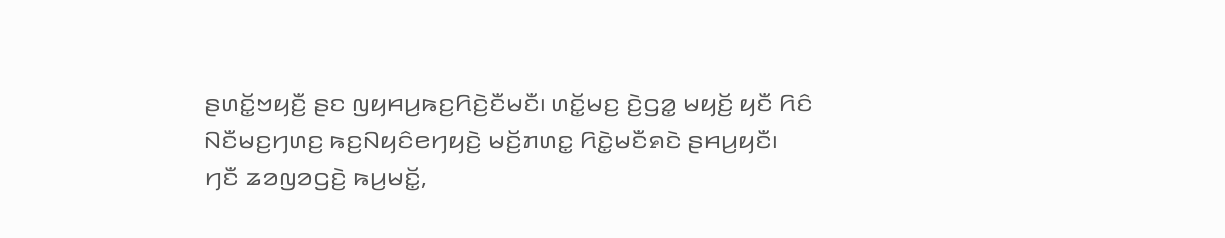ꤔꤛꤢꤩ꤭ꤠꤟꤢꤪ꤬ ꤔꤢ ꤜꤟꤌꤣ꤬ꤒꤢ꤬ꤖꤢꤧ꤬ꤢꤪꤗꤢꤪ꤯ ꤛꤢꤩ꤭ꤗꤢ꤬ ꤢꤧ꤬ꤞꤤ꤭ ꤗꤟꤢꤩ꤬ ꤟꤢꤪ ꤖꤢꤨ ꤡꤢꤪꤗꤢ꤬ꤚꤛꤢ꤬ ꤒꤢ꤬ꤡꤟꤢꤨꤕꤚꤟꤢꤧ꤬ ꤗꤢꤩ꤬ꤊꤛꤢ꤭ ꤖꤢꤧ꤭ꤗꤢꤪꤎꤢꤧ ꤔꤌꤣ꤬ꤟꤢꤪ꤯
ꤚꤢꤪ ꤘꤤꤜꤤꤞꤢꤧ꤬ ꤒꤣ꤬ꤗꤢꤩ꤭,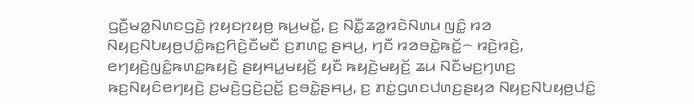ꤞꤢꤪ꤬ꤗꤤ꤭ꤡꤛꤢꤞꤢꤧ꤬ ꤐꤟꤢꤐꤟꤥ꤬ ꤒꤣ꤬ꤗꤢꤩ꤭, ꤢ꤬ ꤡꤢꤪ꤭ꤘꤤ꤭ꤙꤢꤧꤡꤛꤣ ꤜꤢꤨ꤭ ꤙꤤ ꤡꤟꤢ꤬ꤡꤝꤟꤥ꤬ꤓꤢꤨ꤭ꤒꤢ꤬ꤖꤢꤧ꤬ꤢꤪꤗꤢꤪ ꤢ꤬ꤊꤛꤢ꤭ ꤔꤌꤣ꤬, ꤚꤢꤪ ꤙꤤꤋꤢꤧ꤭ꤒꤢꤩ꤭꤮ ꤙꤢꤧ꤬ꤙꤢꤧ꤬, ꤕꤚꤟꤢꤧ꤬ꤜꤢꤨ꤭ꤒꤛꤢ꤭ꤒꤟꤢꤧ꤬ ꤔꤟꤌꤣ꤭ꤗꤟꤢꤩ꤬ ꤟꤢꤪ ꤒꤟꤢꤧ꤬ꤗꤟꤢꤩ꤬ ꤘꤣ ꤡꤢꤪꤗꤢ꤬ꤚꤛꤢ꤬ ꤒꤢ꤬ꤡꤟꤢꤨꤕꤚꤟꤢꤧ꤬ ꤢ꤬ꤗꤢꤧ꤬ꤞꤢꤧ꤬ꤑꤢꤩ꤭ ꤢ꤬ꤋꤢꤧ꤭ꤔꤌꤣ꤬, ꤢ꤬ ꤊꤢꤦ꤭ꤞꤛꤢꤓꤛꤢ꤬ꤔꤟꤤ ꤡꤟꤢ꤬ꤡꤝꤟꤥ꤬ꤓꤢꤨ꤭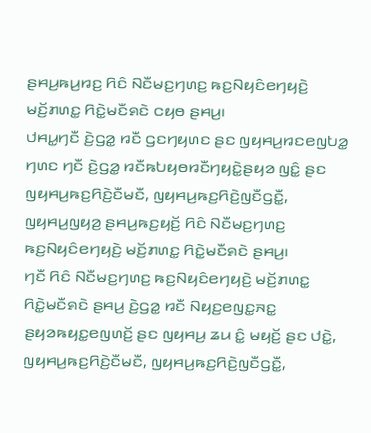ꤔꤌꤣ꤬ꤒꤣ꤬ꤙꤢ꤬ ꤖꤢꤨ ꤡꤢꤪꤗꤢ꤬ꤚꤛꤢ꤬ ꤒꤢ꤬ꤡꤟꤢꤨꤕꤚꤟꤢꤧ꤬ ꤗꤢꤩ꤬ꤊꤛꤢ꤭ ꤖꤢꤧ꤭ꤗꤢꤪꤎꤢꤧ ꤍꤟꤥ ꤔꤌꤣ꤬꤯
ꤓꤌꤣ꤭ꤚꤢꤪ ꤢꤧ꤬ꤞꤤ꤭ ꤙꤢꤪ ꤞꤢꤚꤟꤛꤢ ꤔꤢ ꤜꤟꤌꤣ꤬ꤙꤢꤕꤜꤝꤤ꤭ ꤚꤛꤢ ꤚꤢꤪ ꤢꤧ꤬ꤞꤤ꤭ ꤙꤢꤪꤒꤝꤟꤥꤙꤢꤪꤚꤟꤢꤧ꤭ꤔꤟꤤ ꤜꤢꤨ꤭ ꤔꤢ ꤜꤟꤌꤣ꤬ꤒꤢ꤬ꤖꤢꤧ꤬ꤢꤪꤗꤢꤪ, ꤜꤟꤌꤣ꤬ꤒꤢ꤬ꤖꤢꤧ꤬ꤜꤢꤪꤞꤢꤪ꤭, ꤜꤟꤌꤣ꤬ꤜꤟꤤ꤬ ꤔꤌꤣ꤬ꤒꤢ꤬ꤟꤢꤩ꤬ ꤖꤢꤨ ꤡꤢꤪꤗꤢ꤬ꤚꤛꤢ꤬ ꤒꤢ꤬ꤡꤟꤢꤨꤕꤚꤟꤢꤧ꤬ ꤗꤢꤩ꤬ꤊꤛꤢ꤭ ꤖꤢꤧ꤭ꤗꤢꤪꤎꤢꤧ ꤔꤌꤣ꤬꤯
ꤚꤢꤪ ꤖꤢꤨ ꤡꤢꤪꤗꤢ꤬ꤚꤛꤢ꤬ ꤒꤢ꤬ꤡꤟꤢꤨꤕꤚꤟꤢꤧ꤬ ꤗꤢꤩ꤬ꤊꤛꤢ꤭ ꤖꤢꤧ꤭ꤗꤢꤪꤎꤢꤧ ꤔꤌꤣ꤬ ꤢꤧ꤬ꤞꤤ꤭ ꤙꤢꤪ ꤡꤟꤢ꤬ꤕꤜꤢ꤭ꤏꤢ꤭ ꤔꤟꤤꤒꤟꤢ꤭ꤕꤜꤛꤢꤩ꤬ ꤔꤢ ꤜꤟꤌꤣ꤬ ꤘꤣ ꤢꤨ꤭ ꤗꤟꤢꤩ꤬ ꤔꤢ ꤓꤢꤧ꤭, ꤜꤟꤌꤣ꤬ꤒꤢ꤬ꤖꤢꤧ꤬ꤢꤪꤗꤢꤪ, ꤜꤟꤌꤣ꤬ꤒꤢ꤬ꤖꤢꤧ꤬ꤜꤢꤪꤞꤢꤪ꤭,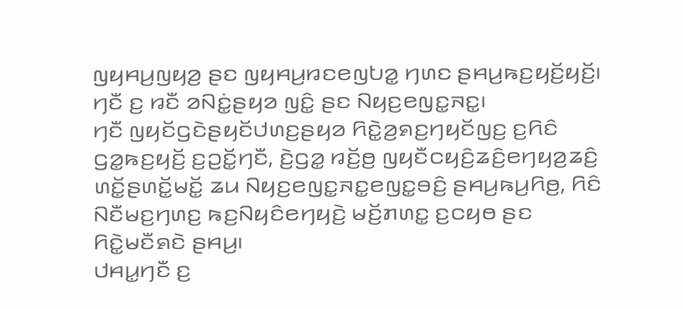ꤜꤟꤌꤣ꤬ꤜꤟꤤ꤬ ꤔꤢ ꤜꤟꤌꤣ꤬ꤙꤢꤕꤜꤝꤤ꤭ ꤚꤛꤢ ꤔꤌꤣ꤬ꤒꤢ꤬ꤟꤢꤩ꤬ꤟꤢꤩ꤬꤯ ꤚꤢꤪ ꤢ꤬ ꤙꤢꤪ ꤤꤡꤢꤦ꤭ꤔꤟꤤ ꤜꤢꤨ꤭ ꤔꤢ ꤡꤟꤢ꤬ꤕꤜꤢ꤭ꤏꤢ꤭꤯
ꤚꤢꤪ ꤜꤟꤢꤩꤞꤢꤧꤔꤟꤢꤩꤓꤛꤢ꤬ꤔꤟꤤ ꤖꤢꤧ꤭ꤤ꤬ꤎꤢ꤬ꤚꤟꤢꤩꤜꤢ꤬ ꤢ꤬ꤖꤢꤨ ꤞꤤ꤭ꤒꤢ꤬ꤟꤢꤩ꤬ ꤢ꤬ꤑꤢꤩ꤭ꤚꤢꤪ, ꤢꤧ꤬ꤞꤤ꤭ ꤙꤢꤩ꤬ꤥ꤬ ꤜꤟꤢꤪꤍꤟꤢꤨ꤬ꤘꤢꤨ꤬ꤕꤚꤟꤤ꤬ꤘꤢꤨ꤬ ꤛꤢꤩ꤭ꤔꤛꤢꤩ꤭ꤗꤢꤩ꤭ ꤘꤣ ꤡꤟꤢ꤬ꤕꤜꤢ꤭ꤏꤢ꤭ꤕꤜꤢ꤭ꤋꤢꤨ꤬ ꤔꤌꤣ꤬ꤒꤣ꤬ꤖꤥ꤬, ꤖꤢꤨ ꤡꤢꤪꤗꤢ꤬ꤚꤛꤢ꤬ ꤒꤢ꤬ꤡꤟꤢꤨꤕꤚꤟꤢꤧ꤬ ꤗꤢꤩ꤬ꤊꤛꤢ꤭ ꤢ꤬ꤍꤟꤥ ꤔꤢ ꤖꤢꤧ꤭ꤗꤢꤪꤎꤢꤧ ꤔꤌꤣ꤬꤯
ꤓꤌꤣ꤭ꤚꤢꤪ ꤢ꤬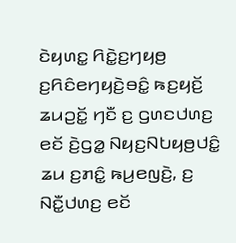ꤢꤧꤟꤛꤢ꤭ ꤖꤢꤧ꤭ꤢ꤬ꤚꤟꤥ꤬ ꤢ꤬ꤖꤢꤨꤕꤚꤟꤢꤧ꤬ꤋꤢꤨ꤭ ꤒꤢ꤬ꤟꤢꤩ꤬ ꤘꤣꤑꤢꤩ꤭ ꤚꤢꤪ ꤢ꤬ ꤞꤛꤢꤓꤛꤢ꤬ ꤕꤢꤩ ꤢꤧ꤬ꤞꤤ꤭ ꤡꤟꤢ꤬ꤡꤝꤟꤥ꤬ꤓꤢꤨ꤭ ꤘꤣ ꤢ꤬ꤊꤢꤨ꤭ ꤒꤣ꤬ꤕꤜꤢꤧ꤬, ꤢ꤬ ꤡꤢꤪ꤭ꤓꤛꤢ꤬ ꤕꤢꤩ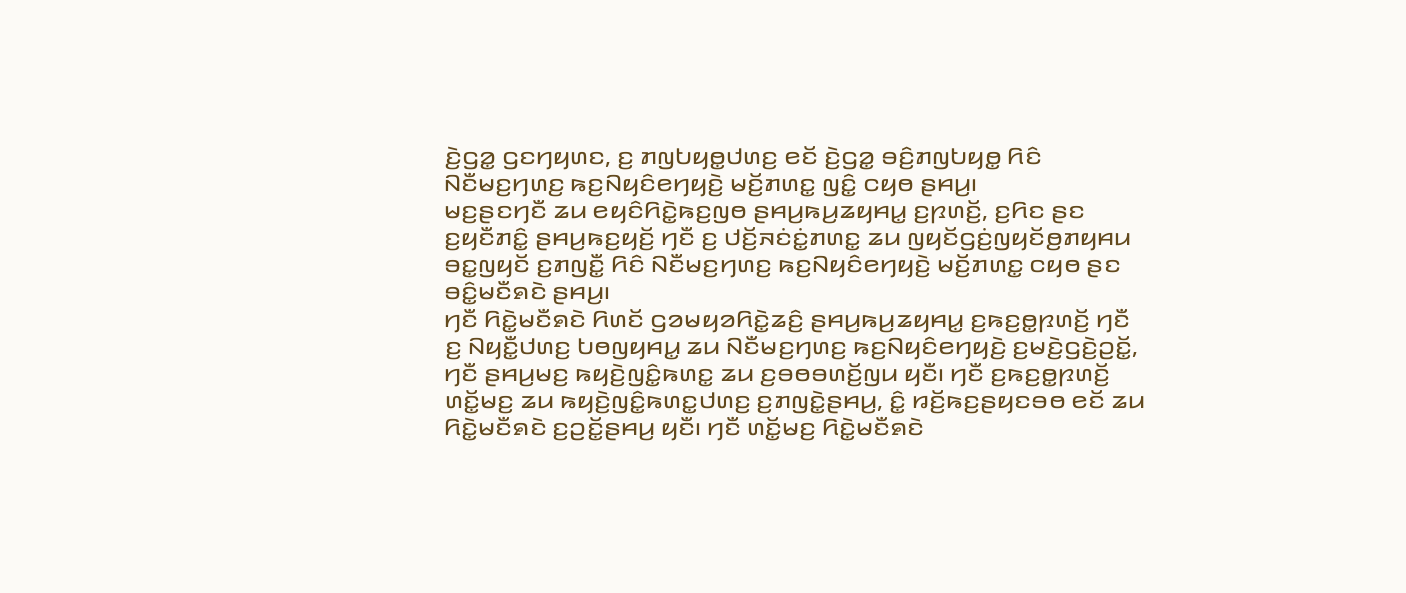ꤢꤧ꤬ꤞꤤ꤭ ꤞꤢꤚꤟꤛꤢ, ꤢ꤬ ꤊꤜꤝꤟꤥ꤭ꤓꤛꤢ꤬ ꤕꤢꤩ ꤢꤧ꤬ꤞꤤ꤭ ꤋꤢꤨ꤬ꤊꤜꤝꤟꤥ꤭ ꤖꤢꤨ ꤡꤢꤪꤗꤢ꤬ꤚꤛꤢ꤬ ꤒꤢ꤬ꤡꤟꤢꤨꤕꤚꤟꤢꤧ꤬ ꤗꤢꤩ꤬ꤊꤛꤢ꤭ ꤜꤢꤨ꤭ ꤍꤟꤥ ꤔꤌꤣ꤬꤯
ꤗꤢ꤬ꤔꤢꤚꤢꤪ ꤘꤣ ꤕꤟꤢꤨꤖꤢꤧ꤭ꤒꤢ꤬ꤜꤥ ꤔꤌꤣ꤬ꤒꤣ꤬ꤘꤟꤌꤣ꤭ ꤢ꤬ꤐꤛꤢꤩ꤬, ꤢ꤬ꤖꤢ ꤔꤢ ꤢ꤬ꤟꤢꤪꤊꤢꤨ꤭ ꤔꤌꤣ꤬ꤒꤢ꤬ꤟꤢꤩ꤬ ꤚꤢꤪ ꤢ꤬ ꤓꤢꤩ꤬ꤏꤢꤦꤢꤦ꤭ꤊꤛꤢ꤭ ꤘꤣ ꤜꤟꤢꤩꤞꤢꤦ꤬ꤜꤟꤢꤩꤥ꤬ꤊꤟꤌꤣ ꤋꤢ꤭ꤜꤟꤢꤩ ꤢ꤬ꤊꤜꤢꤪ꤭ ꤖꤢꤨ ꤡꤢꤪꤗꤢ꤬ꤚꤛꤢ꤬ ꤒꤢ꤬ꤡꤟꤢꤨꤕꤚꤟꤢꤧ꤬ ꤗꤢꤩ꤬ꤊꤛꤢ꤭ ꤍꤟꤥ ꤔꤢ ꤋꤢꤨ꤭ꤗꤢꤪꤎꤢꤧ ꤔꤌꤣ꤬꤯
ꤚꤢꤪ ꤖꤢꤧ꤭ꤗꤢꤪꤎꤢꤧ ꤖꤛꤢꤩ ꤞꤤꤗꤟꤤꤖꤢꤧ꤭ꤘꤢꤨ꤬ ꤔꤌꤣ꤬ꤒꤣ꤬ꤘꤟꤌꤣ꤭ ꤢ꤬ꤒꤢ꤬ꤥ꤭ꤐꤛꤢꤩ꤬ ꤚꤢꤪ ꤢ꤬ ꤡꤟꤢꤪ꤭ꤓꤛꤢ꤬ ꤝꤥꤜꤟꤌꤣ꤭ ꤘꤣ ꤡꤢꤪꤗꤢ꤬ꤚꤛꤢ꤬ ꤒꤢ꤬ꤡꤟꤢꤨꤕꤚꤟꤢꤧ꤬ ꤢ꤬ꤗꤢꤧ꤬ꤞꤢꤧ꤬ꤑꤢꤩ꤭, ꤚꤢꤪ ꤔꤌꤣ꤬ꤗꤢ꤬ ꤒꤟꤢꤧ꤬ꤜꤢꤨ꤭ꤒꤛꤢ꤭ ꤘꤣ ꤢ꤬ꤋꤥꤋꤛꤢꤩ꤬ꤜꤣ ꤟꤢꤪ꤯ ꤚꤢꤪ ꤢ꤬ꤒꤢ꤬ꤥ꤭ꤐꤛꤢꤩ꤬ ꤛꤢꤩ꤭ꤗꤢ꤬ ꤘꤣ ꤒꤟꤢꤧ꤬ꤜꤢꤨ꤭ꤒꤛꤢ꤭ꤓꤛꤢ꤬ ꤢ꤬ꤊꤜꤢꤧ꤭ꤔꤌꤣ꤬, ꤢꤨ꤭ ꤙꤢꤩ꤬ꤒꤢ꤬ꤔꤟꤢꤋꤥ ꤕꤢꤩ ꤘꤣ ꤖꤢꤧ꤭ꤗꤢꤪꤎꤢꤧ ꤢ꤬ꤑꤢꤩ꤭ꤔꤌꤣ꤬ ꤟꤢꤪ꤯ ꤚꤢꤪ ꤛꤢꤩ꤭ꤗꤢ꤬ ꤖꤢꤧ꤭ꤗꤢꤪꤎꤢꤧ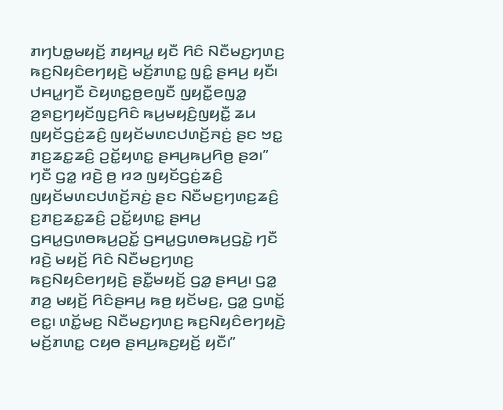ꤊꤚꤝꤥ꤭ꤗꤟꤢꤩ꤬ ꤊꤟꤌꤣ꤭ ꤟꤢꤪ ꤖꤢꤨ ꤡꤢꤪꤗꤢ꤬ꤚꤛꤢ꤬ ꤒꤢ꤬ꤡꤟꤢꤨꤕꤚꤟꤢꤧ꤬ ꤗꤢꤩ꤬ꤊꤛꤢ꤭ ꤜꤢꤨ꤭ ꤔꤌꤣ꤬ ꤟꤢꤪ꤯
ꤓꤌꤣ꤭ꤚꤢꤪ ꤢꤧꤟꤛꤢ꤭ꤥ꤬ꤕꤜꤢꤪ ꤜꤟꤢꤪ꤭ꤕꤜꤤ꤭ ꤤ꤬ꤎꤢ꤬ꤚꤟꤢꤩꤜꤢ꤬ꤖꤢꤨ ꤒꤣ꤬ꤗꤟꤢꤨ꤬ꤜꤟꤢꤪ꤭ ꤘꤣ ꤜꤟꤢꤩꤞꤢꤦ꤬ꤘꤢꤨ꤬ ꤜꤟꤢꤩꤗꤛꤢꤓꤛꤢꤩ꤬ꤏꤢꤦ꤬ ꤔꤢ ꤠꤢ꤭ ꤊꤢ꤬ꤘꤢ꤭ꤘꤢꤨ꤬ ꤑꤢꤩ꤭ꤟꤛꤢ꤭ ꤔꤌꤣ꤬ꤒꤣ꤬ꤖꤥ꤬ ꤔꤤ꤯”
ꤚꤢꤪ ꤞꤤ꤭ ꤙꤢꤧ꤬ ꤥ꤬ ꤙꤤ ꤜꤟꤢꤩꤞꤢꤦ꤬ꤘꤢꤨ꤬ ꤜꤟꤢꤩꤗꤛꤢꤓꤛꤢꤩ꤬ꤏꤢꤦ꤬ ꤔꤢ ꤡꤢꤪꤗꤢ꤬ꤚꤛꤢ꤬ꤘꤢꤨ꤬ ꤢ꤬ꤊꤢ꤬ꤘꤢ꤭ꤘꤢꤨ꤬ ꤑꤢꤩ꤭ꤟꤛꤢ꤭ ꤔꤌꤣ꤬ ꤞꤌꤣ꤭ꤞꤛꤥꤒꤣ꤬ꤑꤢꤩ꤭ ꤞꤌꤣ꤭ꤞꤛꤥꤒꤣ꤬ꤞꤢꤧ꤭ ꤚꤢꤪ ꤙꤢꤧ꤬ ꤗꤟꤢꤩ꤬ ꤖꤢꤨ ꤡꤢꤪꤗꤢ꤬ꤚꤛꤢ꤬ ꤒꤢ꤬ꤡꤟꤢꤨꤕꤚꤟꤢꤧ꤬ ꤔꤢꤪ꤭ꤗꤟꤢꤩ꤬ ꤞꤤ꤭ ꤔꤌꤣ꤬꤯ ꤞꤤ꤭ ꤊꤤ꤬ ꤗꤟꤢꤩ꤬ ꤖꤢꤨꤔꤌꤣ꤬ ꤒꤥ꤬ ꤟꤢꤩꤗꤢ꤬, ꤞꤤ꤭ ꤞꤛꤢꤩ꤭ ꤕꤢ꤭꤯ ꤛꤢꤩ꤭ꤗꤢ꤬ ꤡꤢꤪꤗꤢ꤬ꤚꤛꤢ꤬ ꤒꤢ꤬ꤡꤟꤢꤨꤕꤚꤟꤢꤧ꤬ ꤗꤢꤩ꤬ꤊꤛꤢ꤭ ꤍꤟꤥ ꤔꤌꤣ꤬ꤒꤢ꤬ꤟꤢꤩ꤬ ꤟꤢꤪ꤯”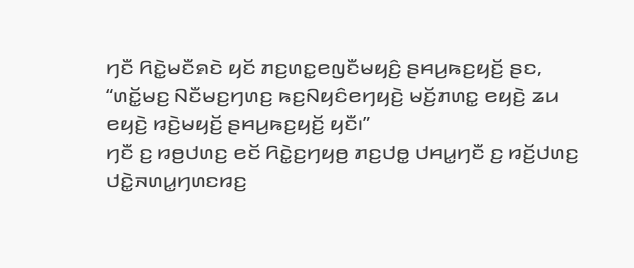ꤚꤢꤪ ꤖꤢꤧ꤭ꤗꤢꤪꤎꤢꤧ ꤟꤢꤩ ꤊꤢ꤬ꤛꤢ꤭ꤕꤜꤢꤪꤗꤟꤢꤨ꤬ ꤔꤌꤣ꤬ꤒꤢ꤬ꤟꤢꤩ꤬ ꤔꤢ, “ꤛꤢꤩ꤭ꤗꤢ꤬ ꤡꤢꤪꤗꤢ꤬ꤚꤛꤢ꤬ ꤒꤢ꤬ꤡꤟꤢꤨꤕꤚꤟꤢꤧ꤬ ꤗꤢꤩ꤬ꤊꤛꤢ꤭ ꤕꤟꤢꤧ꤬ ꤘꤣ ꤕꤟꤢꤧ꤬ ꤙꤢꤧ꤬ꤗꤟꤢꤩ꤬ ꤔꤌꤣ꤬ꤒꤢ꤬ꤟꤢꤩ꤬ ꤟꤢꤪ꤯”
ꤚꤢꤪ ꤢ꤬ ꤙꤥ꤬ꤓꤛꤢ꤬ ꤕꤢꤩ ꤖꤢꤧ꤭ꤢ꤬ꤚꤟꤥ꤬ ꤊꤢ꤬ꤓꤥ꤭ ꤓꤌꤣ꤭ꤚꤢꤪ ꤢ꤬ ꤙꤢꤩ꤬ꤓꤛꤢ꤬ ꤓꤢꤧ꤭ꤏꤛꤣ꤭ꤚꤛꤢꤙꤢ꤬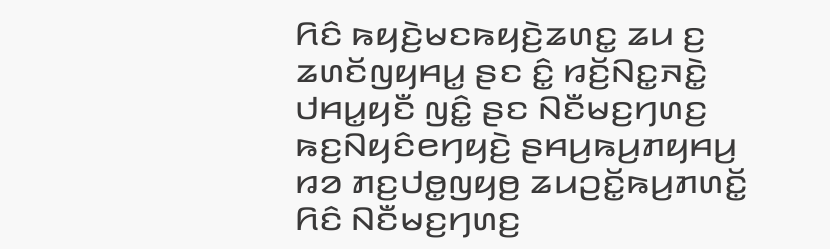ꤖꤢꤨ ꤒꤟꤢꤧ꤬ꤗꤢꤒꤟꤢꤧ꤬ꤘꤛꤢ꤭ ꤘꤣ ꤢ꤬ ꤘꤛꤢꤩꤜꤟꤌꤣ꤭ ꤔꤢ ꤢꤨ꤭ ꤙꤢꤩ꤬ꤡꤢ꤭ꤏꤢꤧ꤭ ꤓꤌꤣ꤭ꤟꤢꤪ ꤜꤢꤨ꤭ ꤔꤢ ꤡꤢꤪꤗꤢ꤬ꤚꤛꤢ꤬ ꤒꤢ꤬ꤡꤟꤢꤨꤕꤚꤟꤢꤧ꤬ ꤔꤌꤣ꤬ꤒꤣ꤬ꤊꤟꤌꤣ꤬ ꤙꤤ ꤊꤢ꤬ꤓꤥ꤭ꤜꤟꤥ꤬ ꤘꤣꤑꤢꤩ꤭ꤒꤣ꤬ꤊꤛꤢꤩ꤭ ꤖꤢꤨ ꤡꤢꤪꤗꤢ꤬ꤚꤛꤢ꤬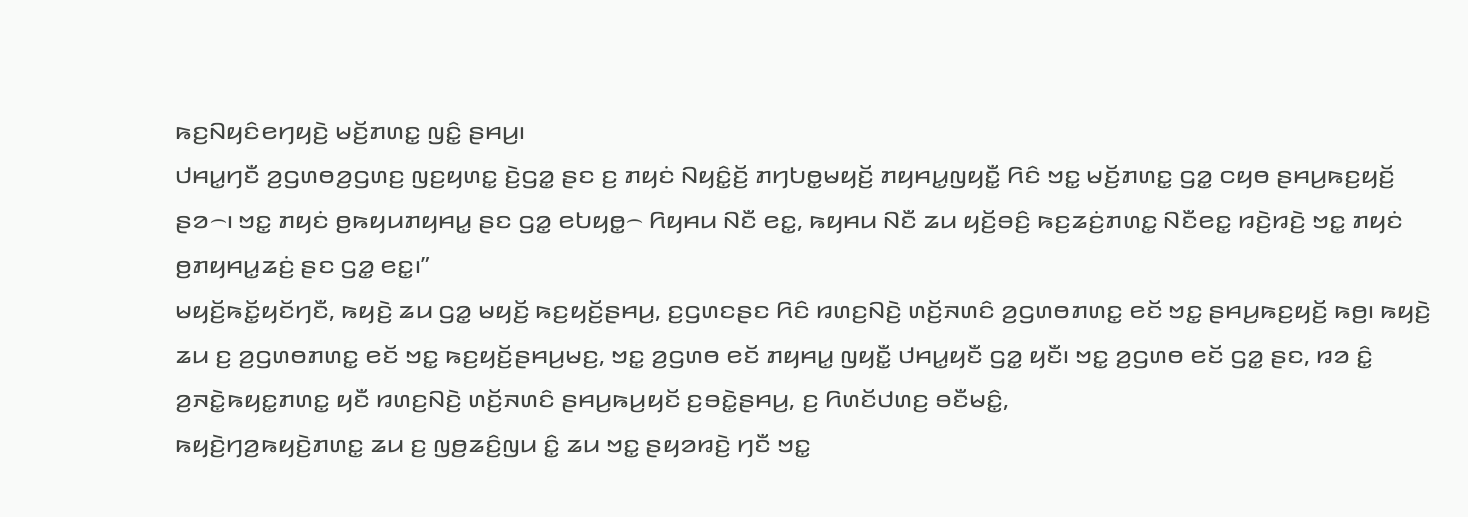ꤒꤢ꤬ꤡꤟꤢꤨꤕꤚꤟꤢꤧ꤬ ꤗꤢꤩ꤬ꤊꤛꤢ꤭ ꤜꤢꤨ꤭ ꤔꤌꤣ꤬꤯
ꤓꤌꤣ꤭ꤚꤢꤪ ꤤ꤬ꤞꤛꤥꤤ꤬ꤞꤛꤢ꤬ ꤜꤢ꤬ꤟꤛꤢ꤭ ꤢꤧ꤬ꤞꤤ꤭ ꤔꤢ ꤢ꤬ ꤊꤟꤢꤦ ꤡꤟꤢꤨ꤭ꤢꤩ꤬ ꤊꤚꤝꤥ꤭ꤗꤟꤢꤩ꤬ ꤊꤟꤌꤣ꤭ꤜꤟꤢꤪ꤭ ꤖꤢꤨ ꤠꤢ꤭ ꤗꤢꤩ꤬ꤊꤛꤢ꤭ ꤞꤤ꤭ ꤍꤟꤥ ꤔꤌꤣ꤬ꤒꤢ꤬ꤟꤢꤩ꤬ ꤔꤤ꤮꤯ ꤠꤢ꤭ ꤊꤟꤢꤦ ꤥ꤬ꤒꤟꤣꤊꤟꤌꤣ꤭ ꤔꤢ ꤞꤤ꤭ ꤕꤝꤟꤥ꤭꤮ ꤖꤟꤌꤣ ꤡꤢꤪ ꤕꤢ꤭, ꤒꤟꤌꤣ ꤡꤢꤪ ꤘꤣ ꤟꤢꤩ꤬ꤋꤢꤨ꤬ ꤒꤢ꤬ꤘꤢꤦ꤬ꤊꤛꤢ꤭ ꤡꤢꤪꤕꤢ꤭ ꤙꤢꤧ꤬ꤙꤢꤧ꤬ ꤠꤢ꤭ ꤊꤟꤢꤦ ꤥ꤬ꤊꤟꤌꤣ꤭ꤘꤢꤦ꤬ ꤔꤢ ꤞꤤ꤭ ꤕꤢ꤭꤯”
ꤗꤟꤢꤩ꤬ꤒꤢꤩ꤭ꤟꤢꤩꤚꤢꤪ, ꤒꤟꤢꤧ꤬ ꤘꤣ ꤞꤤ꤭ ꤗꤟꤢꤩ꤬ ꤒꤢ꤬ꤟꤢꤩ꤬ꤔꤌꤣ꤬, ꤢ꤬ꤞꤛꤢꤔꤢ ꤖꤢꤨ ꤙꤛꤢ꤬ꤡꤢꤧ꤬ ꤛꤢꤩ꤬ꤏꤛꤢꤨ ꤤ꤬ꤞꤛꤥꤊꤛꤢ꤭ ꤕꤢꤩ ꤠꤢ꤭ ꤔꤌꤣ꤬ꤒꤢ꤬ꤟꤢꤩ꤬ ꤒꤥ꤬꤯ ꤒꤟꤢꤧ꤬ ꤘꤣ ꤢ꤬ ꤤ꤬ꤞꤛꤥꤊꤛꤢ꤭ ꤕꤢꤩ ꤠꤢ꤭ ꤒꤢ꤬ꤟꤢꤩ꤬ꤔꤌꤣ꤬ꤗꤢ꤬, ꤠꤢ꤭ ꤤ꤬ꤞꤛꤥ ꤕꤢꤩ ꤊꤟꤌꤣ꤭ ꤜꤟꤢꤪ꤭ ꤓꤌꤣ꤭ꤟꤢꤪ ꤞꤤ꤭ ꤟꤢꤪ꤯ ꤠꤢ꤭ ꤤ꤬ꤞꤛꤥ ꤕꤢꤩ ꤞꤤ꤭ ꤔꤢ, ꤙꤤ ꤢꤨ꤭ ꤤ꤬ꤏꤢꤧ꤭ꤒꤟꤢ꤭ꤊꤛꤢ꤭ ꤟꤢꤪ ꤙꤛꤢ꤬ꤡꤢꤧ꤬ ꤛꤢꤩ꤬ꤏꤛꤢꤨ ꤔꤌꤣ꤬ꤒꤣ꤬ꤟꤢꤩ ꤢ꤬ꤋꤢꤧ꤭ꤔꤌꤣ꤬, ꤢ꤬ ꤖꤛꤢꤩꤓꤛꤢ꤬ ꤋꤢꤪꤗꤢꤨ꤭,
ꤒꤟꤢꤧ꤬ꤚꤤ꤬ꤒꤟꤢꤧ꤬ꤊꤛꤢ꤭ ꤘꤣ ꤢ꤬ ꤜꤥ꤬ꤘꤢꤨ꤬ꤜꤣ ꤢꤨ꤭ ꤘꤣ ꤠꤢ꤭ ꤔꤟꤤꤙꤢꤧ꤬ ꤚꤢꤪ ꤠꤢ꤭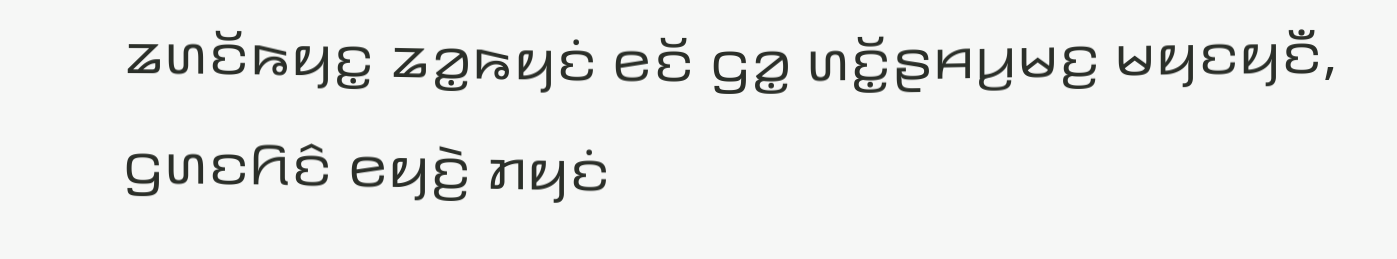ꤘꤛꤢꤩꤒꤟꤢ꤭ ꤘꤤ꤭ꤒꤟꤢꤦ ꤕꤢꤩ ꤞꤤ꤭ ꤛꤢꤩ꤭ꤔꤌꤣ꤬ꤗꤢ꤬ ꤗꤟꤢꤟꤢꤪ, ꤞꤛꤢꤖꤢꤨ ꤕꤟꤢꤧ꤬ ꤊꤟꤢꤦ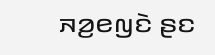ꤏꤤ꤬ꤕꤜꤢꤧ ꤔꤢ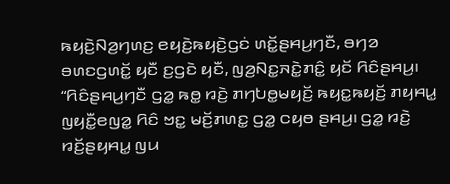ꤒꤟꤢꤧ꤬ꤡꤤ꤬ꤚꤛꤢ꤬ ꤕꤟꤢꤧ꤬ꤒꤟꤢꤧ꤬ꤞꤢꤦ ꤛꤢꤩ꤭ꤔꤌꤣ꤬ꤚꤢꤪ, ꤋꤚꤤ ꤋꤛꤢꤞꤛꤢꤩ꤭ ꤟꤢꤪ ꤢ꤬ꤞꤢꤧ ꤟꤢꤪ, ꤜꤤ꤬ꤡꤢ꤭ꤏꤢꤧ꤭ꤊꤢꤨ꤭ ꤟꤢꤩ ꤖꤢꤨꤔꤌꤣ꤬꤯
“ꤖꤢꤨꤔꤌꤣ꤬ꤚꤢꤪ ꤞꤤ꤭ ꤒꤥ꤭ ꤙꤢꤧ꤬ ꤊꤚꤝꤥ꤭ꤗꤟꤢꤩ꤬ ꤒꤟꤢ꤭ꤒꤟꤢꤩ꤬ ꤊꤟꤌꤣ꤭ ꤜꤟꤢꤪ꤭ꤕꤜꤤ꤭ ꤖꤢꤨ ꤠꤢ꤭ ꤗꤢꤩ꤬ꤊꤛꤢ꤭ ꤞꤤ꤭ ꤍꤟꤥ ꤔꤌꤣ꤬꤯ ꤞꤤ꤭ ꤙꤢꤧ꤬ ꤙꤢꤩ꤬ꤔꤟꤌꤣ꤭ ꤜꤣ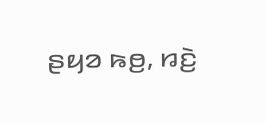ꤔꤟꤤ ꤒꤥ꤬, ꤙꤢꤧ꤬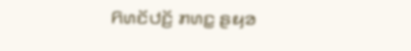ꤖꤛꤢꤩꤓꤢꤩ꤬ ꤊꤛꤢ꤭ ꤔꤟꤤ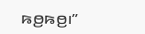ꤒꤥ꤬ꤒꤥ꤬꤯”